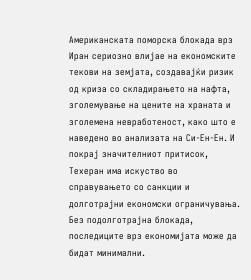Американската поморска блокада врз Иран сериозно влијае на економските текови на земјата, создавајќи ризик од криза со складирањето на нафта, зголемување на цените на храната и зголемена невработеност, како што е наведено во анализата на Си-Ен-Ен. И покрај значителниот притисок, Техеран има искуство во справувањето со санкции и долготрајни економски ограничувања. Без подолготрајна блокада, последиците врз економијата може да бидат минимални.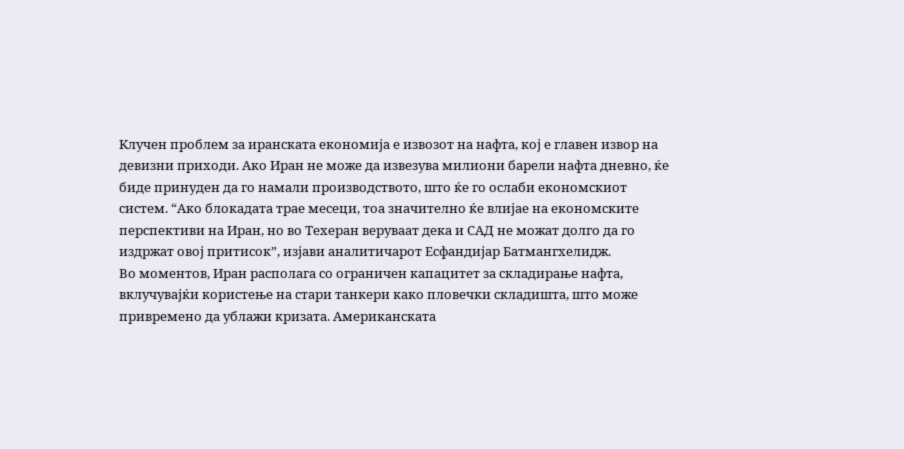Клучен проблем за иранската економија е извозот на нафта, кој е главен извор на девизни приходи. Ако Иран не може да извезува милиони барели нафта дневно, ќе биде принуден да го намали производството, што ќе го ослаби економскиот систем. “Ако блокадата трае месеци, тоа значително ќе влијае на економските перспективи на Иран, но во Техеран веруваат дека и САД не можат долго да го издржат овој притисок”, изјави аналитичарот Есфандијар Батмангхелидж.
Во моментов, Иран располага со ограничен капацитет за складирање нафта, вклучувајќи користење на стари танкери како пловечки складишта, што може привремено да ублажи кризата. Американската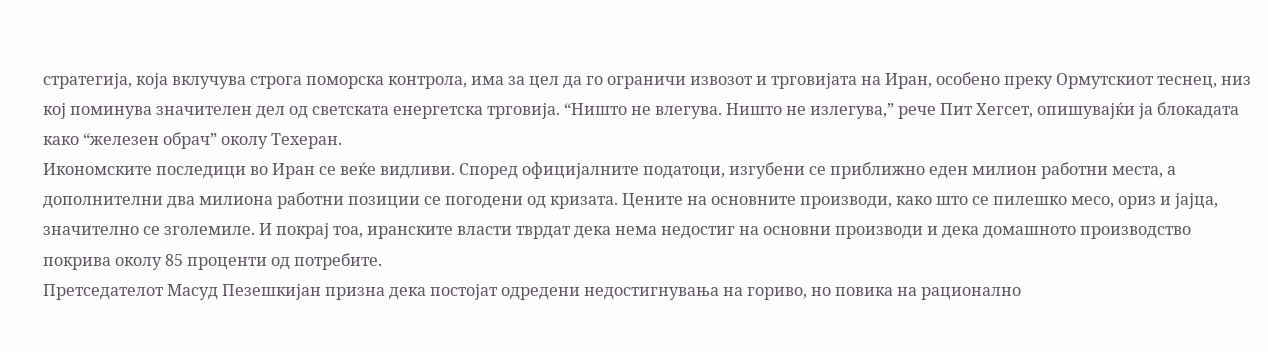стратегија, која вклучува строга поморска контрола, има за цел да го ограничи извозот и трговијата на Иран, особено преку Ормутскиот теснец, низ кој поминува значителен дел од светската енергетска трговија. “Ништо не влегува. Ништо не излегува,” рече Пит Хегсет, опишувајќи ја блокадата како “железен обрач” околу Техеран.
Икономските последици во Иран се веќе видливи. Според официјалните податоци, изгубени се приближно еден милион работни места, а дополнителни два милиона работни позиции се погодени од кризата. Цените на основните производи, како што се пилешко месо, ориз и јајца, значително се зголемиле. И покрај тоа, иранските власти тврдат дека нема недостиг на основни производи и дека домашното производство покрива околу 85 проценти од потребите.
Претседателот Масуд Пезешкијан призна дека постојат одредени недостигнувања на гориво, но повика на рационално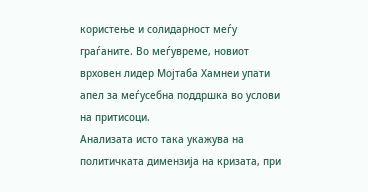користење и солидарност меѓу граѓаните. Во меѓувреме, новиот врховен лидер Мојтаба Хамнеи упати апел за меѓусебна поддршка во услови на притисоци.
Анализата исто така укажува на политичката димензија на кризата, при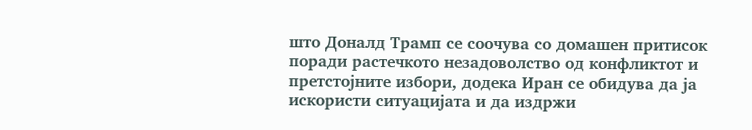што Доналд Трамп се соочува со домашен притисок поради растечкото незадоволство од конфликтот и претстојните избори, додека Иран се обидува да ја искористи ситуацијата и да издржи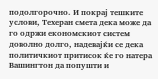подолгорочно. И покрај тешките услови, Техеран смета дека може да го одржи економскиот систем доволно долго, надевајќи се дека политичкиот притисок ќе го натера Вашингтон да попушти и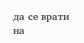да се врати на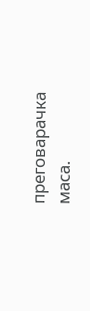преговарачка маса.